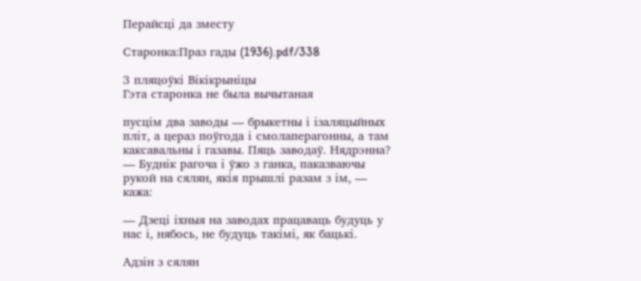Перайсці да зместу

Старонка:Праз гады (1936).pdf/338

З пляцоўкі Вікікрыніцы
Гэта старонка не была вычытаная

пусцім два заводы — брыкетны і ізаляцыйных пліт, а цераз поўгода і смолаперагонны, а там каксавальны і газавы. Пяць заводаў. Нядрэнна? — Буднік рагоча і ўжо з ганка, паказваючы рукой на сялян, якія прышлі разам з ім, — кажа:

— Дзеці іхныя на заводах працаваць будуць у нас і, нябось, не будуць такімі, як бацькі.

Адзін з сялян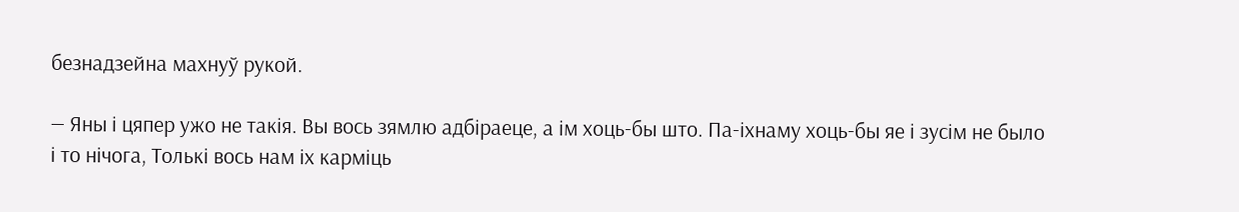безнадзейна махнуў рукой.

— Яны і цяпер ужо не такія. Вы вось зямлю адбіраеце, а ім хоць-бы што. Па-іхнаму хоць-бы яе і зусім не было і то нічога, Толькі вось нам іх карміць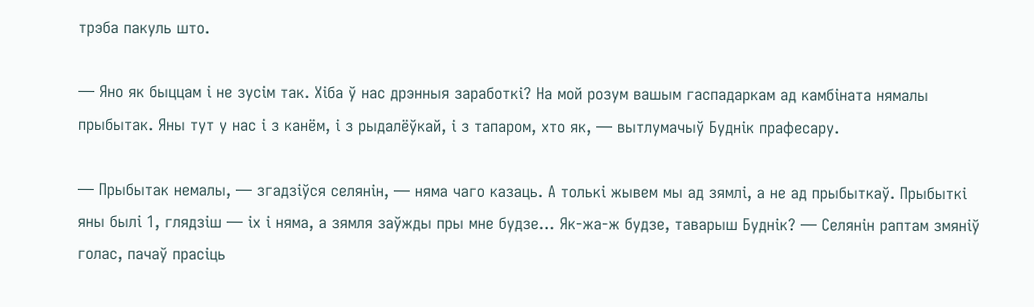трэба пакуль што.

— Яно як быццам і не зусім так. Хіба ў нас дрэнныя заработкі? На мой розум вашым гаспадаркам ад камбіната нямалы прыбытак. Яны тут у нас і з канём, і з рыдалёўкай, і з тапаром, хто як, — вытлумачыў Буднік прафесару.

— Прыбытак немалы, — згадзіўся селянін, — няма чаго казаць. А толькі жывем мы ад зямлі, а не ад прыбыткаў. Прыбыткі яны былі 1, глядзіш — іх і няма, а зямля заўжды пры мне будзе… Як-жа-ж будзе, таварыш Буднік? — Селянін раптам змяніў голас, пачаў прасіць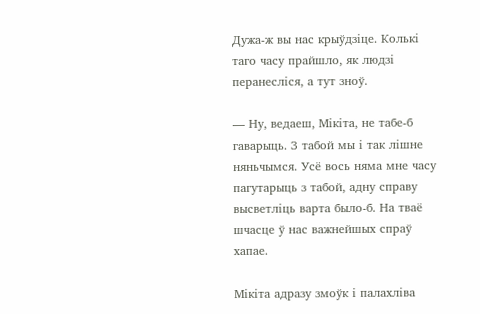Дужа-ж вы нас крыўдзіце. Колькі таго часу прайшло, як людзі перанесліся, а тут зноў.

— Ну, ведаеш, Мікіта, не табе-б гаварыць. З табой мы і так лішне няньчымся. Усё вось няма мне часу пагутарыць з табой, адну справу высветліць варта было-б. На тваё шчасце ў нас важнейшых спраў хапае.

Мікіта адразу змоўк і палахліва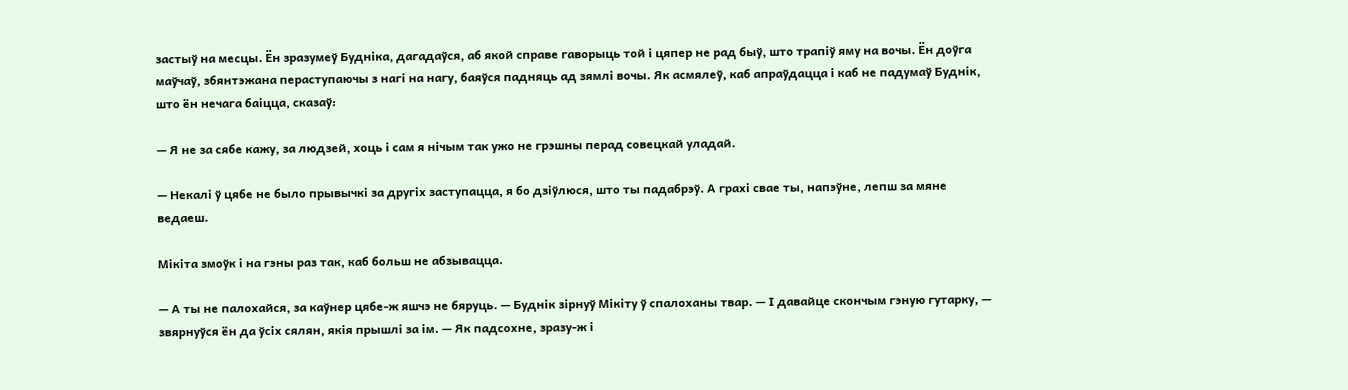застыў на месцы. Ён зразумеў Будніка, дагадаўся, аб якой справе гаворыць той і цяпер не рад быў, што трапіў яму на вочы. Ён доўга маўчаў, збянтэжана пераступаючы з нагі на нагу, баяўся падняць ад зямлі вочы. Як асмялеў, каб апраўдацца і каб не падумаў Буднік, што ён нечага баіцца, сказаў:

— Я не за сябе кажу, за людзей, хоць і сам я нічым так ужо не грэшны перад совецкай уладай.

— Некалі ў цябе не было прывычкі за другіх заступацца, я бо дзіўлюся, што ты падабрэў. А грахі свае ты, напэўне, лепш за мяне ведаеш.

Мікіта змоўк і на гэны раз так, каб больш не абзывацца.

— А ты не палохайся, за каўнер цябе-ж яшчэ не бяруць. — Буднік зірнуў Мікіту ў спалоханы твар. — І давайце скончым гэную гутарку, — звярнуўся ён да ўсіх сялян, якія прышлі за ім. — Як падсохне, зразу-ж і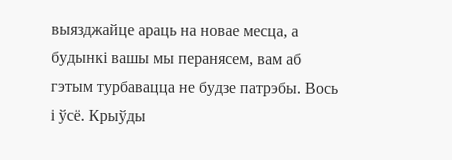выязджайце араць на новае месца, а будынкі вашы мы перанясем, вам аб гэтым турбавацца не будзе патрэбы. Вось і ўсё. Крыўды